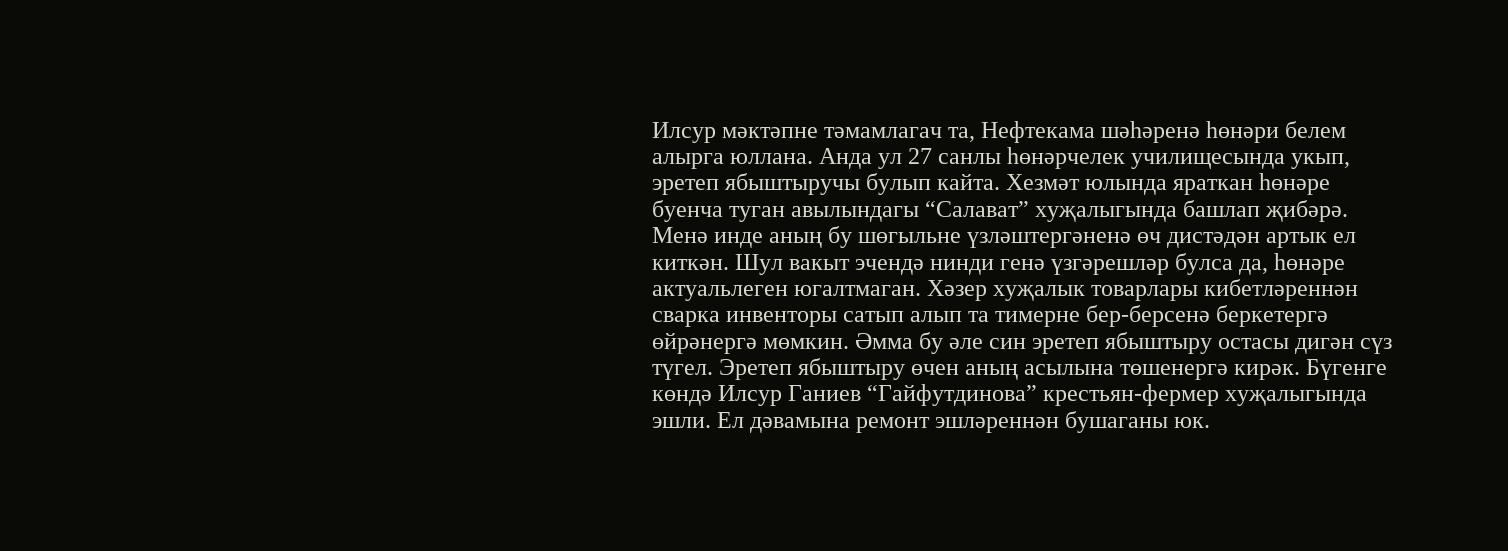Илсур мәктәпне тәмамлагач та, Нефтекама шәһәренә һөнәри белем алырга юллана. Анда ул 27 санлы һөнәрчелек училищесында укып, эретеп ябыштыручы булып кайта. Хезмәт юлында яраткан һөнәре буенча туган авылындагы “Салават” хуҗалыгында башлап җибәрә. Менә инде аның бу шөгыльне үзләштергәненә өч дистәдән артык ел киткән. Шул вакыт эчендә нинди генә үзгәрешләр булса да, һөнәре актуальлеген югалтмаган. Хәзер хуҗалык товарлары кибетләреннән сварка инвенторы сатып алып та тимерне бер-берсенә беркетергә өйрәнергә мөмкин. Әмма бу әле син эретеп ябыштыру остасы дигән сүз түгел. Эретеп ябыштыру өчен аның асылына төшенергә кирәк. Бүгенге көндә Илсур Ганиев “Гайфутдинова” крестьян-фермер хуҗалыгында эшли. Ел дәвамына ремонт эшләреннән бушаганы юк.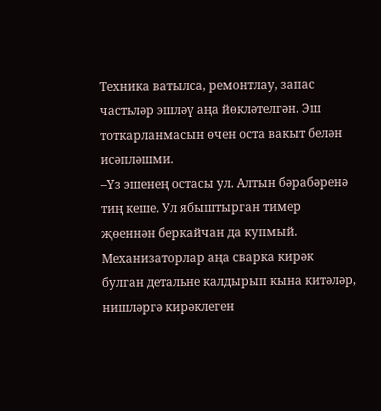Техника ватылса, ремонтлау, запас частьләр эшләү аңа йөкләтелгән. Эш тоткарланмасын өчен оста вакыт белән исәпләшми.
–Үз эшенең остасы ул. Алтын бәрабәренә тиң кеше. Ул ябыштырган тимер җөеннән беркайчан да купмый. Механизаторлар аңа сварка кирәк булган детальне калдырып кына китәләр, нишләргә кирәклеген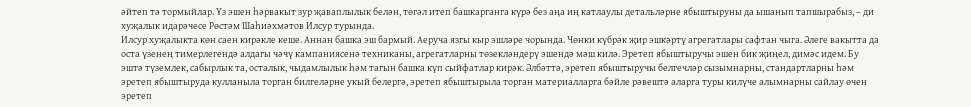әйтеп тә тормыйлар. Үз эшен һәрвакыт зур җаваплылык белән, төгәл итеп башкарганга күрә без аңа иң катлаулы детальләрне ябыштыруны да ышанып тапшырабыз, – ди хуҗалык идарәчесе Рөстәм Шаһиәхмәтов Илсур турында.
Илсур хуҗалыкта көн саен кирәкле кеше. Аннан башка эш бармый. Аеруча язгы кыр эшләре чорында. Чөнки күбрәк җир эшкәртү агрегатлары сафтан чыга. Әлеге вакытта да оста үзенең тимерлегендә алдагы чәчү кампаниясенә техниканы, агрегатларны төзекләндерү эшендә мәш килә. Эретеп ябыштыручы эшен бик җиңел, димәс идем. Бу эштә түземлек, сабырлык та, осталык, чыдамлылык һәм тагын башка күп сыйфатлар кирәк. Әлбәттә, эретеп ябыштыручы белгечләр сызымнарны, стандартларны һәм эретеп ябыштыруда кулланыла торган билгеләрне укый белергә, эретеп ябыштырыла торган материалларга бәйле рәвештә аларга туры килүче алымнарны сайлау өчен эретеп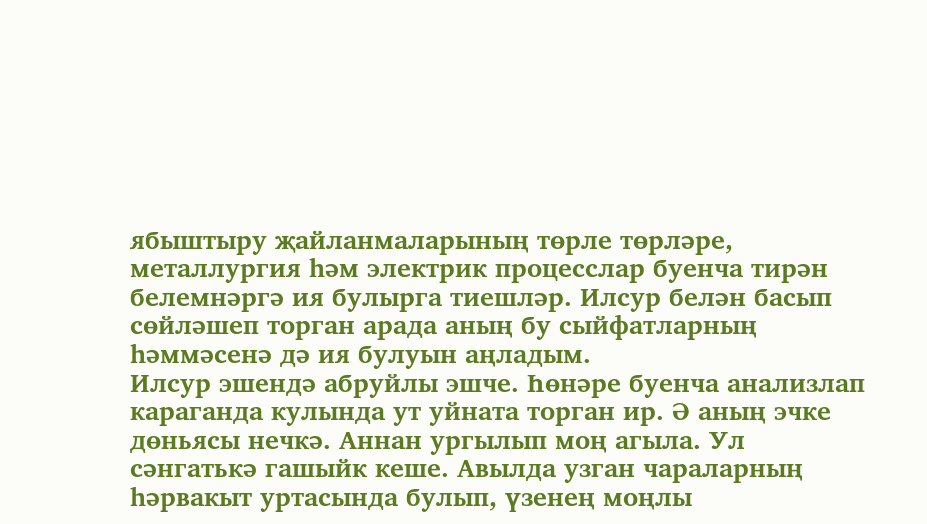ябыштыру җайланмаларының төрле төрләре, металлургия һәм электрик процесслар буенча тирән белемнәргә ия булырга тиешләр. Илсур белән басып сөйләшеп торган арада аның бу сыйфатларның һәммәсенә дә ия булуын аңладым.
Илсур эшендә абруйлы эшче. Һөнәре буенча анализлап караганда кулында ут уйната торган ир. Ә аның эчке дөньясы нечкә. Аннан ургылып моң агыла. Ул сәнгатькә гашыйк кеше. Авылда узган чараларның һәрвакыт уртасында булып, үзенең моңлы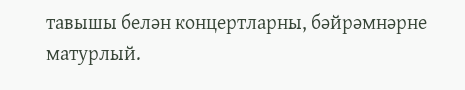тавышы белән концертларны, бәйрәмнәрне матурлый.